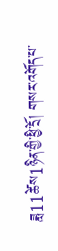ཟླ11ཚེས1ཉིན་གྱི་ཕྱི་དྲོ། གསར་འགོད་པ་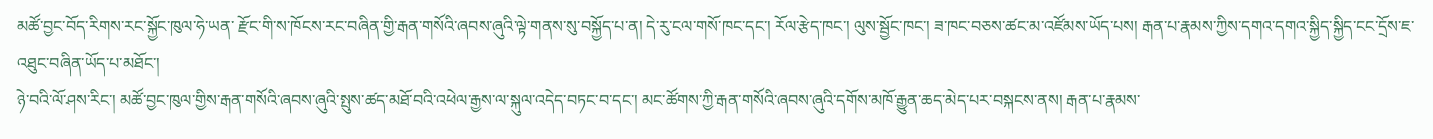མཚོ་བྱང་བོད་རིགས་རང་སྐྱོང་ཁུལ་ཧེ་ཡན་ རྫོང་གི་ས་ཁོངས་རང་བཞིན་གྱི་རྒན་གསོའི་ཞབས་ཞུའི་ལྟེ་གནས་སུ་བསྐྱོད་པ་ན། དེ་རུ་ངལ་གསོ་ཁང་དང་། རོལ་རྩེད་ཁང་། ལུས་སྦྱོང་ཁང་། ཟ་ཁང་བཅས་ཚང་མ་འཛོམས་ཡོད་པས། རྒན་པ་རྣམས་ཀྱིས་དགའ་དགའ་སྐྱིད་སྐྱིད་ངང་དྲོས་ཇ་འཐུང་བཞིན་ཡོད་པ་མཐོང་།
ཉེ་བའི་ལོ་ཤས་རིང་། མཚོ་བྱང་ཁུལ་གྱིས་རྒན་གསོའི་ཞབས་ཞུའི་སྤུས་ཚད་མཐོ་བའི་འཕེལ་རྒྱས་ལ་སྐུལ་འདེད་བཏང་བ་དང་། མང་ཚོགས་ཀྱི་རྒན་གསོའི་ཞབས་ཞུའི་དགོས་མཁོ་རྒྱུན་ཆད་མེད་པར་བསྐངས་ནས། རྒན་པ་རྣམས་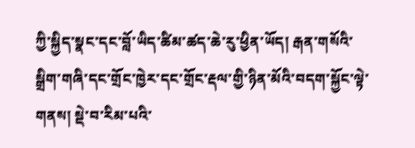ཀྱི་སྐྱིད་སྣང་དང་བློ་ཡིད་ཚིམ་ཚད་ཆེ་རུ་ཕྱིན་ཡོད། རྒན་གསོའི་སྒྲིག་གཞི་དང་གྲོང་ཁྱེར་དང་གྲོང་རྡལ་གྱི་ཉིན་མོའི་བདག་སྐྱོང་ལྟེ་གནས། སྡེ་བ་རིམ་པའི་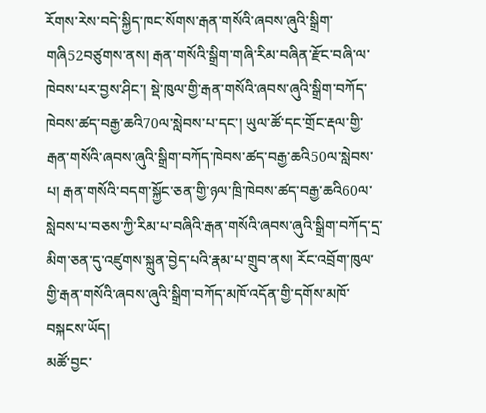རོགས་རེས་བདེ་སྐྱིད་ཁང་སོགས་རྒན་གསོའི་ཞབས་ཞུའི་སྒྲིག་གཞི52བཙུགས་ནས། རྒན་གསོའི་སྒྲིག་གཞི་རིམ་བཞིན་རྫོང་བཞི་ལ་ཁེབས་པར་བྱས་ཤིང་། སྡེ་ཁུལ་གྱི་རྒན་གསོའི་ཞབས་ཞུའི་སྒྲིག་བཀོད་ཁེབས་ཚད་བརྒྱ་ཆའི70ལ་སླེབས་པ་དང་། ཡུལ་ཚོ་དང་གྲོང་རྡལ་གྱི་རྒན་གསོའི་ཞབས་ཞུའི་སྒྲིག་བཀོད་ཁེབས་ཚད་བརྒྱ་ཆའི50ལ་སླེབས་པ། རྒན་གསོའི་བདག་སྐྱོང་ཅན་གྱི་ཉལ་ཁྲི་ཁེབས་ཚད་བརྒྱ་ཆའི60ལ་སླེབས་པ་བཅས་ཀྱི་རིམ་པ་བཞིའི་རྒན་གསོའི་ཞབས་ཞུའི་སྒྲིག་བཀོད་དྲ་མིག་ཅན་དུ་འཛུགས་སྐྲུན་བྱེད་པའི་རྣམ་པ་གྲུབ་ནས། རོང་འབྲོག་ཁུལ་གྱི་རྒན་གསོའི་ཞབས་ཞུའི་སྒྲིག་བཀོད་མཁོ་འདོན་གྱི་དགོས་མཁོ་བསྐངས་ཡོད།
མཚོ་བྱང་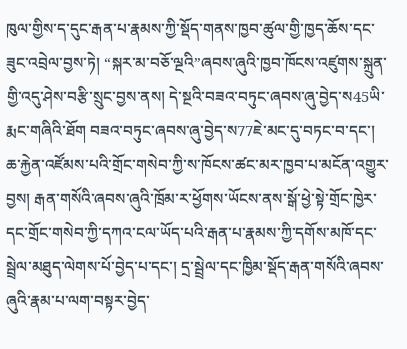ཁུལ་གྱིས་ད་དུང་རྒན་པ་རྣམས་ཀྱི་སྡོད་གནས་ཁྱབ་ཚུལ་གྱི་ཁྱད་ཆོས་དང་ཟུང་འབྲེལ་བྱས་ཏེ། “སྐར་མ་བཅོ་ལྔའི”ཞབས་ཞུའི་ཁྱབ་ཁོངས་འཛུགས་སྐྲུན་གྱི་འདུ་ཤེས་བརྩི་སྲུང་བྱས་ནས། དེ་སྔའི་བཟའ་བཏུང་ཞབས་ཞུ་བྱེད་ས45ཡི་རྨང་གཞིའི་ཐོག བཟའ་བཏུང་ཞབས་ཞུ་བྱེད་ས77ཇེ་མང་དུ་བཏང་བ་དང་། ཆ་རྐྱེན་འཛོམས་པའི་གྲོང་གསེབ་ཀྱི་ས་ཁོངས་ཚང་མར་ཁྱབ་པ་མངོན་འགྱུར་བྱས། རྒན་གསོའི་ཞབས་ཞུའི་ཁྲོམ་ར་ཕྱོགས་ཡོངས་ནས་སྒོ་ཕྱེ་སྟེ་གྲོང་ཁྱེར་དང་གྲོང་གསེབ་ཀྱི་དཀའ་ངལ་ཡོད་པའི་རྒན་པ་རྣམས་ཀྱི་དགོས་མཁོ་དང་སྦྲེལ་མཐུད་ལེགས་པོ་བྱེད་པ་དང་། དྲ་སྦྲེལ་དང་ཁྱིམ་སྡོད་རྒན་གསོའི་ཞབས་ཞུའི་རྣམ་པ་ལག་བསྟར་བྱེད་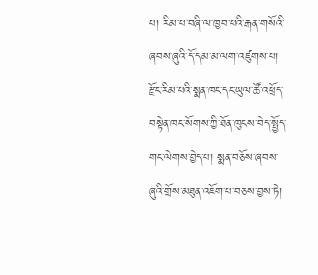པ། རིམ་པ་བཞི་ལ་ཁྱབ་པའི་རྒན་གསོའི་ཞབས་ཞུའི་དོ་དམ་མ་ལག་འཛུགས་པ། རྫོང་རིམ་པའི་སྨན་ཁང་དང་ཡུལ་ཚོ་འཕྲོད་བསྟེན་ཁང་སོགས་ཀྱི་ཐོན་ཁུངས་བེད་སྤྱོད་གང་ལེགས་བྱེད་པ། སྨན་བཅོས་ཞབས་ཞུའི་གྲོས་མཐུན་འཇོག་པ་བཅས་བྱས་ཏེ།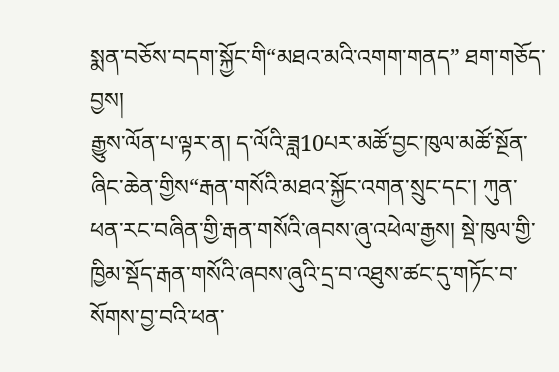སྨན་བཅོས་བདག་སྐྱོང་གི“མཐའ་མའི་འགག་གནད” ཐག་གཅོད་བྱས།
རྒྱུས་ལོན་པ་ལྟར་ན། ད་ལོའི་ཟླ10པར་མཚོ་བྱང་ཁུལ་མཚོ་སྔོན་ཞིང་ཆེན་གྱིས“རྒན་གསོའི་མཐའ་སྐྱོང་འགན་སྲུང་དང་། ཀུན་ཕན་རང་བཞིན་གྱི་རྒན་གསོའི་ཞབས་ཞུ་འཕེལ་རྒྱས། སྡེ་ཁུལ་གྱི་ཁྱིམ་སྡོད་རྒན་གསོའི་ཞབས་ཞུའི་དྲ་བ་འཐུས་ཚང་དུ་གཏོང་བ་སོགས་བྱ་བའི་ཕན་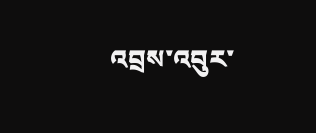འབྲས་འབུར་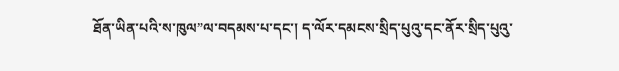ཐོན་ཡིན་པའི་ས་ཁུལ”ལ་བདམས་པ་དང་། ད་ལོར་དམངས་སྲིད་པུའུ་དང་ནོར་སྲིད་པུའུ་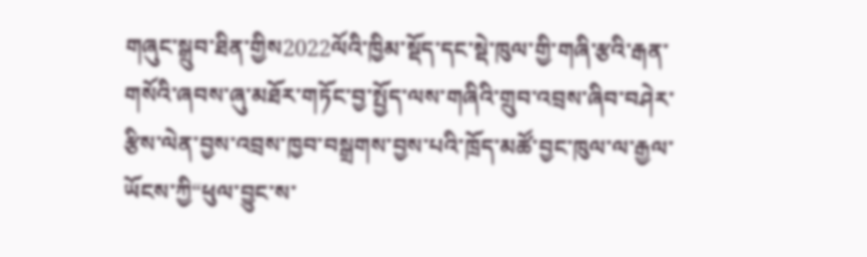གཞུང་སྒྲུབ་ཐིན་གྱིས2022ལོའི་ཁྱིམ་སྡོད་དང་སྡེ་ཁུལ་གྱི་གཞི་རྩའི་རྒན་གསོའི་ཞབས་ཞུ་མཐོར་གཏོང་བྱ་སྤྱོད་ལས་གཞིའི་གྲུབ་འབྲས་ཞིབ་བཤེར་རྩིས་ལེན་བྱས་འབྲས་ཁྱབ་བསྒྲགས་བྱས་པའི་ཁྲོད་མཚོ་བྱང་ཁུལ་ལ་རྒྱལ་ཡོངས་ཀྱི“ཕུལ་བྱུང་ས་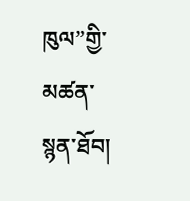ཁུལ”གྱི་མཚན་སྙན་ཐོབ།